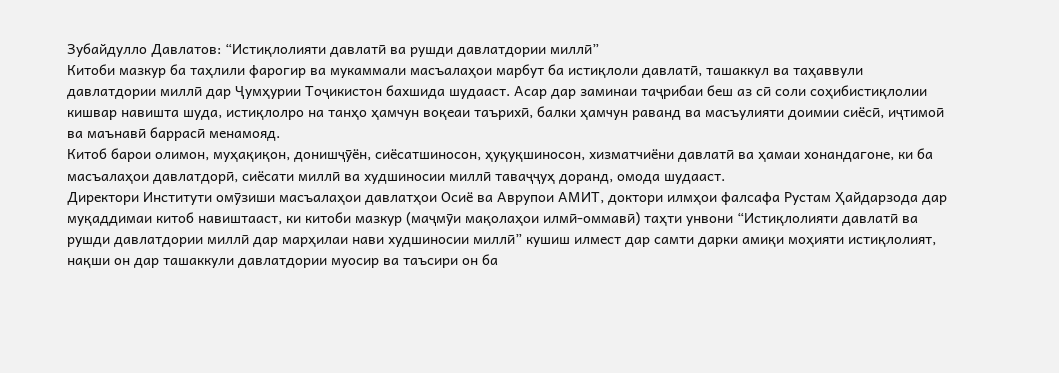Зубайдулло Давлатов: “Истиқлолияти давлатӣ ва рушди давлатдории миллӣ”
Китоби мазкур ба таҳлили фарогир ва мукаммали масъалаҳои марбут ба истиқлоли давлатӣ, ташаккул ва таҳаввули давлатдории миллӣ дар Ҷумҳурии Тоҷикистон бахшида шудааст. Асар дар заминаи таҷрибаи беш аз сӣ соли соҳибистиқлолии кишвар навишта шуда, истиқлолро на танҳо ҳамчун воқеаи таърихӣ, балки ҳамчун раванд ва масъулияти доимии сиёсӣ, иҷтимоӣ ва маънавӣ баррасӣ менамояд.
Китоб барои олимон, муҳақиқон, донишҷӯён, сиёсатшиносон, ҳуқуқшиносон, хизматчиёни давлатӣ ва ҳамаи хонандагоне, ки ба масъалаҳои давлатдорӣ, сиёсати миллӣ ва худшиносии миллӣ таваҷҷуҳ доранд, омода шудааст.
Директори Институти омӯзиши масъалаҳои давлатҳои Осиё ва Аврупои АМИТ, доктори илмҳои фалсафа Рустам Ҳайдарзода дар муқаддимаи китоб навиштааст, ки китоби мазкур (маҷмӯи мақолаҳои илмӣ-оммавӣ) таҳти унвони “Истиқлолияти давлатӣ ва рушди давлатдории миллӣ дар марҳилаи нави худшиносии миллӣ” кушиш илмест дар самти дарки амиқи моҳияти истиқлолият, нақши он дар ташаккули давлатдории муосир ва таъсири он ба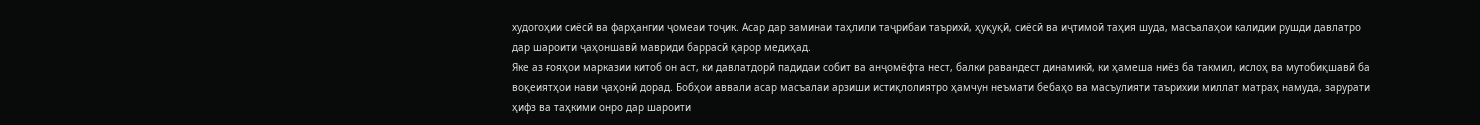худогоҳии сиёсӣ ва фарҳангии ҷомеаи тоҷик. Асар дар заминаи таҳлили таҷрибаи таърихӣ, ҳуқуқӣ, сиёсӣ ва иҷтимоӣ таҳия шуда, масъалаҳои калидии рушди давлатро дар шароити ҷаҳоншавӣ мавриди баррасӣ қарор медиҳад.
Яке аз ғояҳои марказии китоб он аст, ки давлатдорӣ падидаи собит ва анҷомёфта нест, балки равандест динамикӣ, ки ҳамеша ниёз ба такмил, ислоҳ ва мутобиқшавӣ ба воқеиятҳои нави ҷаҳонӣ дорад. Бобҳои аввали асар масъалаи арзиши истиқлолиятро ҳамчун неъмати бебаҳо ва масъулияти таърихии миллат матраҳ намуда, зарурати ҳифз ва таҳкими онро дар шароити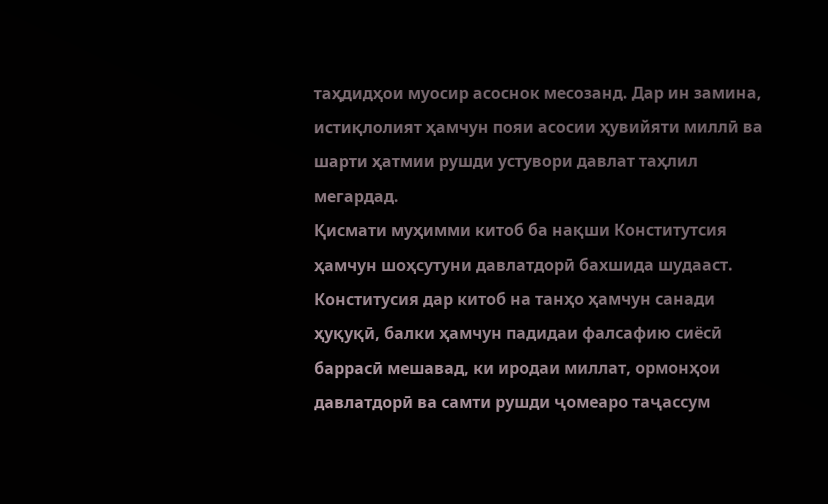таҳдидҳои муосир асоснок месозанд. Дар ин замина, истиқлолият ҳамчун пояи асосии ҳувийяти миллӣ ва шарти ҳатмии рушди устувори давлат таҳлил мегардад.
Қисмати муҳимми китоб ба нақши Конститутсия ҳамчун шоҳсутуни давлатдорӣ бахшида шудааст. Конститусия дар китоб на танҳо ҳамчун санади ҳуқуқӣ, балки ҳамчун падидаи фалсафию сиёсӣ баррасӣ мешавад, ки иродаи миллат, ормонҳои давлатдорӣ ва самти рушди ҷомеаро таҷассум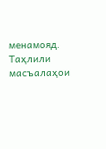менамояд. Таҳлили масъалаҳои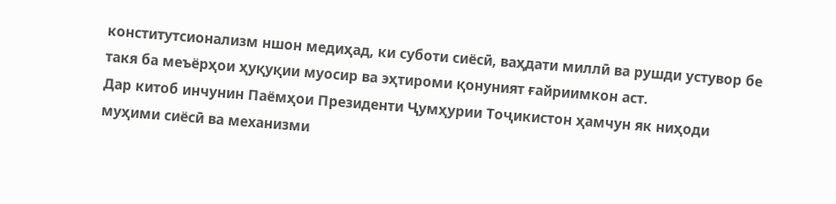конститутсионализм ншон медиҳад, ки суботи сиёсӣ, ваҳдати миллӣ ва рушди устувор бе такя ба меъёрҳои ҳуқуқии муосир ва эҳтироми қонуният ғайриимкон аст.
Дар китоб инчунин Паёмҳои Президенти Ҷумҳурии Тоҷикистон ҳамчун як ниҳоди муҳими сиёсӣ ва механизми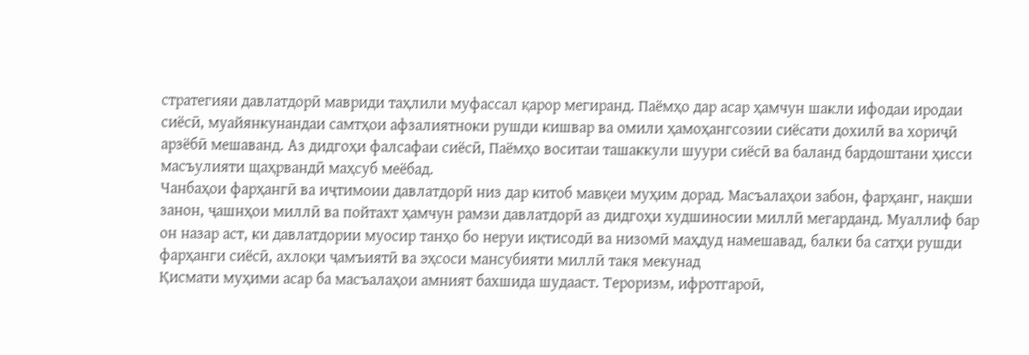стратегияи давлатдорӣ мавриди таҳлили муфассал қарор мегиранд. Паёмҳо дар асар ҳамчун шакли ифодаи иродаи сиёсӣ, муайянкунандаи самтҳои афзалиятноки рушди кишвар ва омили ҳамоҳангсозии сиёсати дохилӣ ва хориҷӣ арзёбӣ мешаванд. Аз дидгоҳи фалсафаи сиёсӣ, Паёмҳо воситаи ташаккули шуури сиёсӣ ва баланд бардоштани ҳисси масъулияти щаҳрвандӣ маҳсуб меёбад.
Чанбаҳои фарҳангӣ ва иҷтимоии давлатдорӣ низ дар китоб мавқеи муҳим дорад. Масъалаҳои забон, фарҳанг, нақши занон, ҷашнҳои миллӣ ва пойтахт ҳамчун рамзи давлатдорӣ аз дидгоҳи худшиносии миллӣ мегарданд. Муаллиф бар он назар аст, ки давлатдории муосир танҳо бо неруи иқтисодӣ ва низомӣ маҳдуд намешавад, балки ба сатҳи рушди фарҳанги сиёсӣ, ахлоқи ҷамъиятӣ ва эҳсоси мансубияти миллӣ такя мекунад
Қисмати муҳими асар ба масъалаҳои амният бахшида шудааст. Тероризм, ифротгароӣ,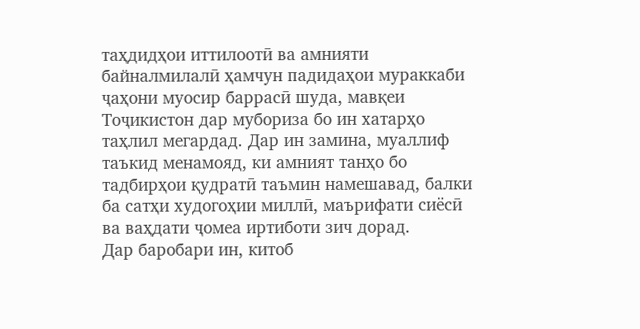таҳдидҳои иттилоотӣ ва амнияти байналмилалӣ ҳамчун падидаҳои мураккаби ҷаҳони муосир баррасӣ шуда, мавқеи Тоҷикистон дар мубориза бо ин хатарҳо таҳлил мегардад. Дар ин замина, муаллиф таъкид менамояд, ки амният танҳо бо тадбирҳои қудратӣ таъмин намешавад, балки ба сатҳи худогоҳии миллӣ, маърифати сиёсӣ ва ваҳдати ҷомеа иртиботи зич дорад.
Дар баробари ин, китоб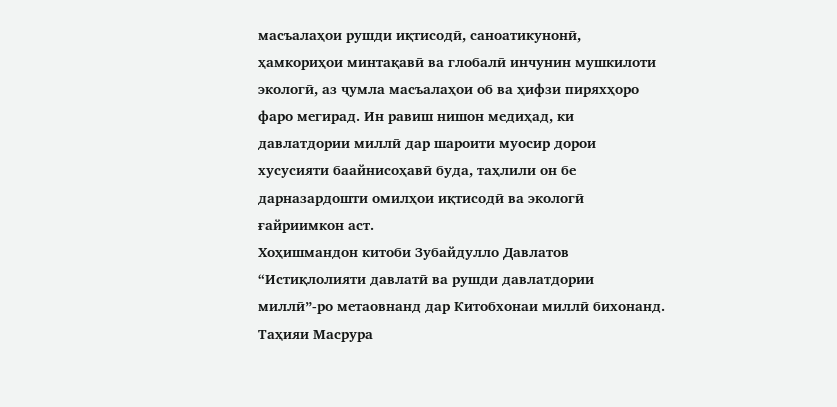масъалаҳои рушди иқтисодӣ, саноатикунонӣ, ҳамкориҳои минтақавӣ ва глобалӣ инчунин мушкилоти экологӣ, аз ҷумла масъалаҳои об ва ҳифзи пиряхҳоро фаро мегирад. Ин равиш нишон медиҳад, ки давлатдории миллӣ дар шароити муосир дорои хусусияти баайнисоҳавӣ буда, таҳлили он бе дарназардошти омилҳои иқтисодӣ ва экологӣ ғайриимкон аст.
Хоҳишмандон китоби Зубайдулло Давлатов “Истиқлолияти давлатӣ ва рушди давлатдории миллӣ”-ро метаовнанд дар Китобхонаи миллӣ бихонанд.
Таҳияи Масрура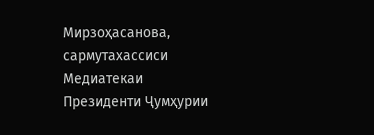Мирзоҳасанова,
сармутахассиси Медиатекаи
Президенти Ҷумҳурии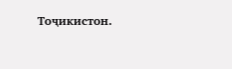Тоҷикистон.